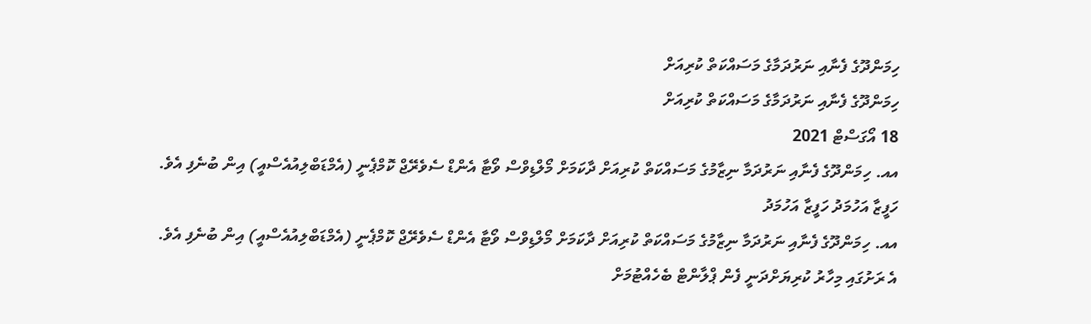ހިމަންދޫގެ ފެނާއި ނަރުދަމާގެ މަސައްކަތް ކުރިއަށް
ހިމަންދޫގެ ފެނާއި ނަރުދަމާގެ މަސައްކަތް ކުރިއަށް
18 އޯގަސްޓް 2021
އއ. ހިމަންދޫގެ ފެނާއި ނަރުދަމާ ނިޒާމުގެ މަސައްކަތް ކުރިއަށް ދާކަމަށް މޯލްޑިވްސް ވޯޓާ އެންޑް ސެވެރޭޖް ކޮމްޕެނީ (އެމްޑަބްލިއުއެސްއީ) އިން ބުނެފި އެވެ.
ހަފީޒާ އަހުމަދު ހަފީޒާ އަހުމަދު
އއ. ހިމަންދޫގެ ފެނާއި ނަރުދަމާ ނިޒާމުގެ މަސައްކަތް ކުރިއަށް ދާކަމަށް މޯލްޑިވްސް ވޯޓާ އެންޑް ސެވެރޭޖް ކޮމްޕެނީ (އެމްޑަބްލިއުއެސްއީ) އިން ބުނެފި އެވެ.
އެ ރަށުގައި މިހާރު ކުރިޔަށްދަނީ ފެން ޕްލާންޓް ބެހެއްޓުމަށް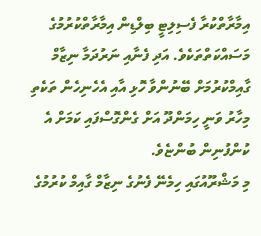އިމާރާތްކުރާ ފެސިލިޓީ ބިލްޑިން އިމާރާތްކުރުމުގެ މަސައްކަތްތަކެވެ. އަދި ފެނާއި ނަރުދަމާ ނިޒާމް ގާއިމްކުރުމަށް ބޭނުންވާ ހޮޅި އާއި އެހެނިހެން ތަކެތި މިހާރު ވަނީ ހިމަންދޫ އަށް ގެންގޮސްފައި ކަމަށް އެ ކުންފުނިން ބުންޏެވެ.
މި މަޝްރޫއުގައި ހިމެނޭ ފެނުގެ ނިޒާމް ގާއިމް ކުރުމުގެ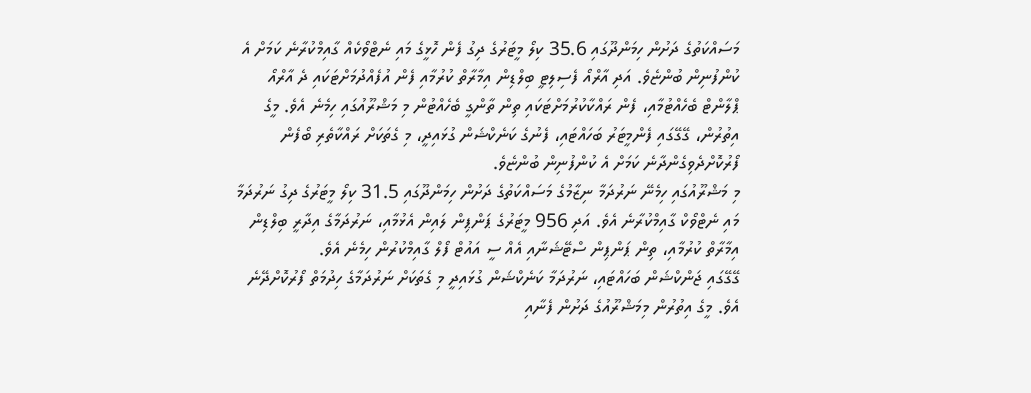މަސައްކަތުގެ ދަށުން ހިމަންދޫގައި 35.6 ކިލޯ މީޓަރުގެ ދިގު ފެން ހޮޅީގެ މައި ނެޓްވޯކެއް ގާއިމްކުރާނެ ކަމަށް އެ ކުންފުނިން ބުންޏެވެ. އަދި އާރްއޯ ފެސިލިޓީ ބިލްޑިން އިމާރާތް ކުރުމާއި ފެން އުފެއްދުމަށްޓަކައި ދެ އާރްއޯ ޕްލާންޓް ބެހެއްޓުމާއި، ފެން ރައްކާކުރުމަށްޓަކައި ތިން ތާންގީ ބެހެއްޓުން މި މަޝްރޫއުގައި ހިމެނެ އެވެ. މީގެ އިތުރުން، ގޭގޭގައި ފެންމީޓަރު ބަހައްޓައި، ފެނުގެ ކަނެކްޝަން ގުޅައިދީ، މި ގެތަކަށް ރައްކާތެރި ބޯފެން ފޯރުކޮށްދެވިގެންދާނެ ކަމަށް އެ ކުންފުނިން ބުންޏެވެ.
މި މަޝްރޫއުގައި ހިމެނޭ ނަރުދަމާ ނިޒާމުގެ މަސައްކަތުގެ ދަށުން ހިމަންދޫގައި 31.5 ކިލޯ މީޓަރުގެ ދިގު ނަރުދަމާ މައި ނެޓްވޯކް ގާއިމްކުރާނެ އެވެ. އަދި 956 މީޓަރުގެ ޕަންޕިން ލައިން އެޅުމާއި، ނަރުދަމާގެ އިދާރީ ބިލްޑިން އިމާރާތް ކުރުމާއި، ތިން ޕަންޕިން ސްޓޭޝަނާއި އެއް ސީ އައުޓް ފޯލް ގާއިމްކުރުން ހިމެނެ އެވެ.
ގޭގޭގައި ޖަންކްޝަން ބަހައްޓައި، ނަރުދަމާ ކަނެކްޝަން ގުޅައިދީ މި ގެތަކަށް ނަރުދަމާގެ ހިދުމަތް ފޯރުކޮށްދޭނެ އެވެ. މީގެ އިތުރުން މިމަޝްރޫއުގެ ދަށުން ފެނާއި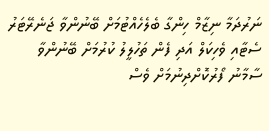ނަރުދަމާ ނިޒާމް ހިންގާ ބެލެހެއްޓުމަށް ބޭނުންވާ ޖަނެރޭޓަރު ސެޓާއި ވެހިކަލް އަދި ފެން ތަހުލީލު ކުރުމަށް ބޭނުންވާ ސާމާނު ފޯރުކޮށްދިނުމަށް ވެސް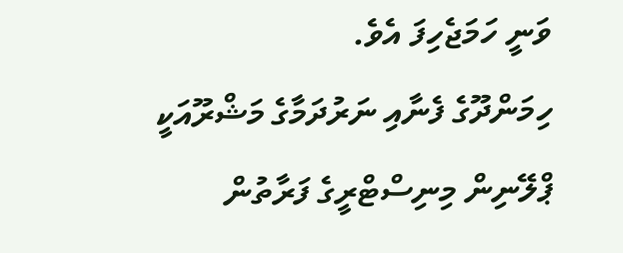ވަނީ ހަމަޖެހިފަ އެވެ.
ހިމަންދޫގެ ފެނާއި ނަރުދަމާގެ މަޝްރޫއަކީ ޕްލޭނިން މިނިސްޓްރީގެ ފަރާތުން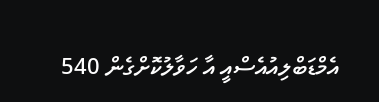އެމްޑަބްލިއުއެސްއީ އާ ހަވާލުކޮށްގެން 540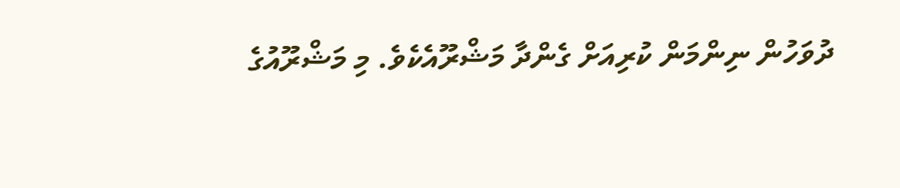ދުވަހުން ނިންމަން ކުރިއަށް ގެންދާ މަޝްރޫއެކެވެ. މި މަޝްރޫއުގެ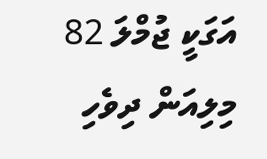އަގަކީ ޖުމްލަ 82 މިލިއަން ދިވެހި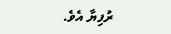ރުފިޔާ އެވެ.